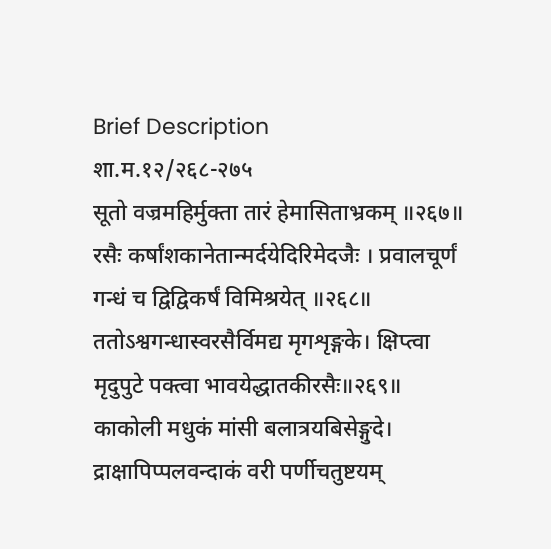Brief Description
शा.म.१२/२६८-२७५
सूतो वज्रमहिर्मुक्ता तारं हेमासिताभ्रकम् ॥२६७॥
रसैः कर्षांशकानेतान्मर्दयेदिरिमेदजैः । प्रवालचूर्णं गन्धं च द्विद्विकर्षं विमिश्रयेत् ॥२६८॥
ततोऽश्वगन्धास्वरसैर्विमद्य मृगशृङ्गके। क्षिप्त्वा मृदुपुटे पक्त्वा भावयेद्धातकीरसैः॥२६९॥
काकोली मधुकं मांसी बलात्रयबिसेङ्गुदे। द्राक्षापिप्पलवन्दाकं वरी पर्णीचतुष्टयम्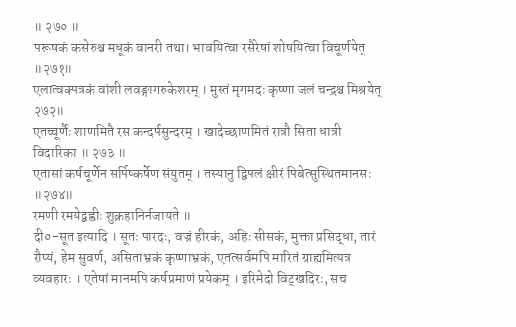॥ २७० ॥
परूषकं कसेरुश्च मधूकं वानरी तथा। भावयित्वा रसैरेषां शोषयित्वा विचूर्णयेत् ॥२७१॥
एलात्वक्पत्रकं वांशी लवङ्गागरुकेशरम् । मुस्तं मृगमदः कृष्णा जलं चन्द्रश्च मिश्रयेत् २७२॥
एतच्चूर्णैः शाणमितै रस कन्दर्पसुन्दरम् । खादेच्छाणमितं रात्रौ सिता धात्री विदारिका ॥ २७३ ॥
एतासां कर्षचूर्णेन सर्पिष्कर्षेण संयुतम् । तस्यानु द्विपलं क्षीरं पिबेत्सुस्थितमानसः ॥२७४॥
रमणी रमयेद्बह्वीः शुक्रहानिर्नजायते ॥
दी०-सूत इत्यादि । सूतः पारदः, वज्रं हीरकं, अहिः सीसकं, मुक्ता प्रसिद्धा, तारं रौप्यं, हेम सुवर्ण, असिताभ्रकं कृष्णाभ्रकं, एतत्सर्वमपि मारितं ग्राह्यमित्यत्र व्यवहारः । एतेषां मानमपि कर्षप्रमाणं प्रयेकम् । इरिमेदो विट्खदिरः, सच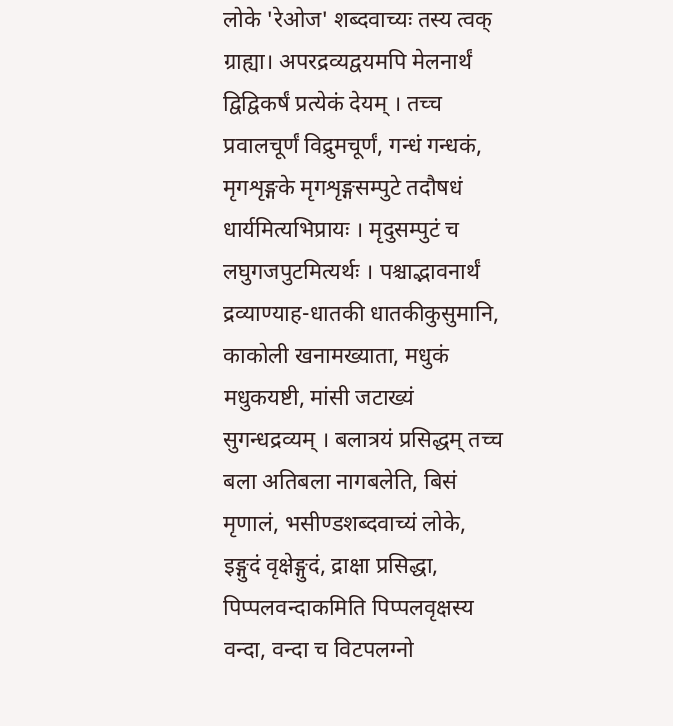लोके 'रेओज' शब्दवाच्यः तस्य त्वक् ग्राह्या। अपरद्रव्यद्वयमपि मेलनार्थं द्विद्विकर्षं प्रत्येकं देयम् । तच्च प्रवालचूर्णं विद्रुमचूर्णं, गन्धं गन्धकं, मृगशृङ्गके मृगशृङ्गसम्पुटे तदौषधं धार्यमित्यभिप्रायः । मृदुसम्पुटं च लघुगजपुटमित्यर्थः । पश्चाद्भावनार्थं द्रव्याण्याह-धातकी धातकीकुसुमानि, काकोली खनामख्याता, मधुकं मधुकयष्टी, मांसी जटाख्यं सुगन्धद्रव्यम् । बलात्रयं प्रसिद्धम् तच्च बला अतिबला नागबलेति, बिसं मृणालं, भसीण्डशब्दवाच्यं लोके, इङ्गुदं वृक्षेङ्गुदं, द्राक्षा प्रसिद्धा, पिप्पलवन्दाकमिति पिप्पलवृक्षस्य वन्दा, वन्दा च विटपलग्नो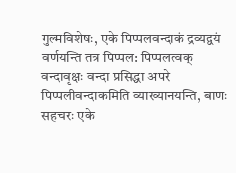गुल्मविशेषः, एके पिप्पलवन्दाकं द्रव्यद्वयं वर्णयन्ति तत्र पिप्पल: पिप्पलत्वक् वन्दावृक्षः वन्दा प्रसिद्धा अपरे पिप्पलीवन्दाकमिति व्याख्यानयन्ति, बाणः सहचरः एके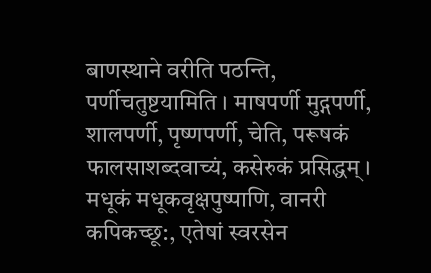बाणस्थाने वरीति पठन्ति, पर्णीचतुष्टयामिति । माषपर्णी मुद्गपर्णी, शालपर्णी, पृष्णपर्णी, चेति, परूषकं फालसाशब्दवाच्यं, कसेरुकं प्रसिद्धम् । मधूकं मधूकवृक्षपुष्पाणि, वानरी कपिकच्छू:, एतेषां स्वरसेन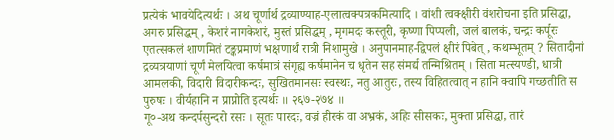प्रत्येकं भावयेदित्यर्थः । अथ चूर्णार्थ द्रव्याण्याह-एलात्वक्पत्रकमित्यादि । वांशी त्वक्क्षीरी वंशरोचना इति प्रसिद्धा, अगरु प्रसिद्धम् , केशरं नागकेशरं, मुस्तं प्रसिद्धम् , मृगमदः कस्तूरी, कृष्णा पिप्पली, जलं बालकं, चन्द्रः कर्पूरः एतत्सकलं शाणमितं टङ्कप्रमाणं भक्षणार्थं रात्री निशामुखे । अनुपानमाह-द्विपलं क्षीरं पिबेत् , कथम्भूतम् ? सितादीनां द्रव्यत्रयाणां चूर्णं मेलयित्वा कर्षमात्रं संगृह्य कर्षमानेन च धृतेन सह संमर्द्य तन्मिश्रितम् । सिता मत्स्यण्डी, धात्री आमलकी, विदारी विदारीकन्दः, सुखितमानसः स्वस्थः, नतु आतुरः, तस्य विहितत्वात् न हानि क्वापि गच्छतीति स पुरुषः । वीर्यहानि न प्राप्नोति इत्यर्थः ॥ २६७-२७४ ॥
गू०-अथ कन्दर्पसुन्दरो रसः । सूतः पारदः, वज्रं हीरकं वा अभ्रकं, अहिः सीसकः, मुक्ता प्रसिद्धा, तारं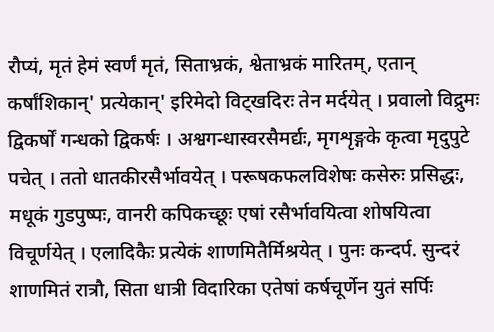रौप्यं, मृतं हेमं स्वर्णं मृतं, सिताभ्रकं, श्वेताभ्रकं मारितम्, एतान् कर्षांशिकान्' प्रत्येकान्' इरिमेदो विट्खदिरः तेन मर्दयेत् । प्रवालो विद्रुमः द्विकर्षों गन्धको द्विकर्षः । अश्वगन्धास्वरसैमर्द्यः, मृगशृङ्गके कृत्वा मृदुपुटे पचेत् । ततो धातकीरसैर्भावयेत् । परूषकफलविशेषः कसेरुः प्रसिद्धः, मधूकं गुडपुष्पः, वानरी कपिकच्छूः एषां रसैर्भावयित्वा शोषयित्वा विचूर्णयेत् । एलादिकैः प्रत्येकं शाणमितैर्मिश्रयेत् । पुनः कन्दर्प. सुन्दरं शाणमितं रात्रौ, सिता धात्री विदारिका एतेषां कर्षचूर्णेन युतं सर्पिः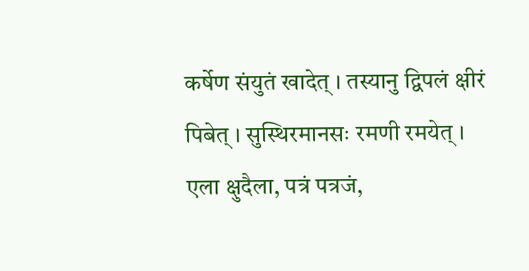कर्षेण संयुतं खादेत् । तस्यानु द्विपलं क्षीरं पिबेत् । सुस्थिरमानसः रमणी रमयेत् । एला क्षुदैला, पत्रं पत्रजं,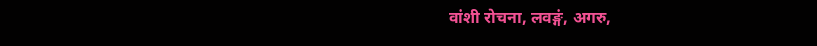वांशी रोचना, लवङ्गं, अगरु,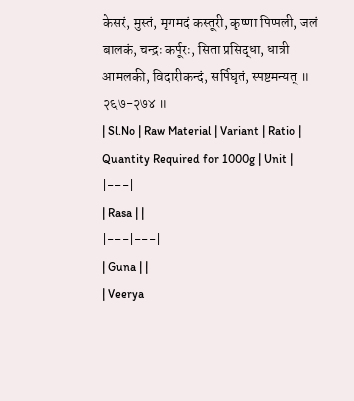केसरं, मुस्तं, मृगमदं कस्तूरी, कृष्णा पिप्पली, जलं बालकं, चन्द्रः कर्पूरः, सिता प्रसिद्धा, धात्री आमलकी, विदारीकन्दं, सर्पिघृतं, स्पष्टमन्यत् ॥ २६७-२७४ ॥
| Sl.No | Raw Material | Variant | Ratio | Quantity Required for 1000g | Unit |
|---|
| Rasa | |
|---|---|
| Guna | |
| Veerya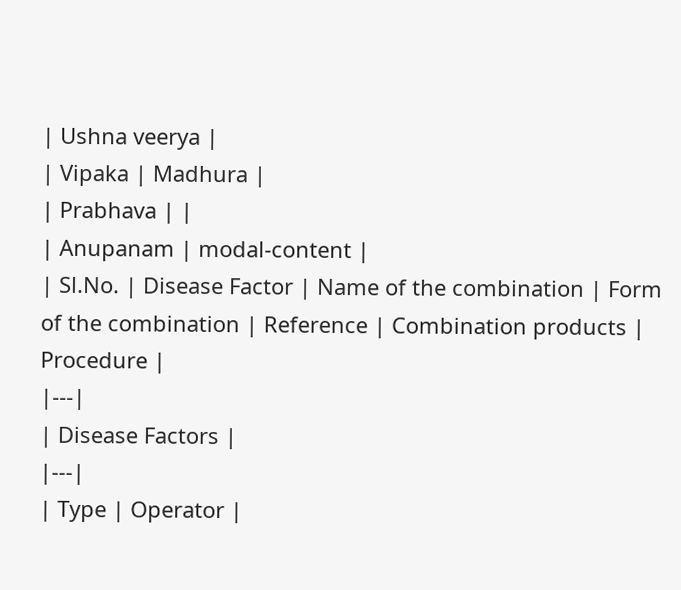| Ushna veerya |
| Vipaka | Madhura |
| Prabhava | |
| Anupanam | modal-content |
| Sl.No. | Disease Factor | Name of the combination | Form of the combination | Reference | Combination products | Procedure |
|---|
| Disease Factors |
|---|
| Type | Operator |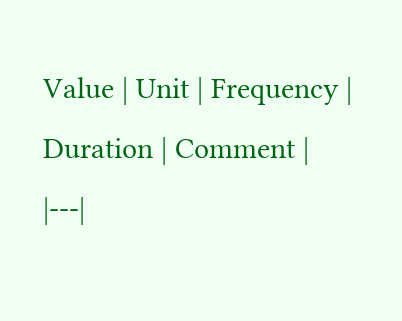Value | Unit | Frequency | Duration | Comment |
|---|